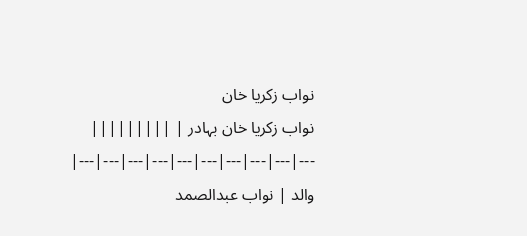نواب زکریا خان
نواب زکریا خان بہادر | |||||||||
---|---|---|---|---|---|---|---|---|---|
والد | نواب عبدالصمد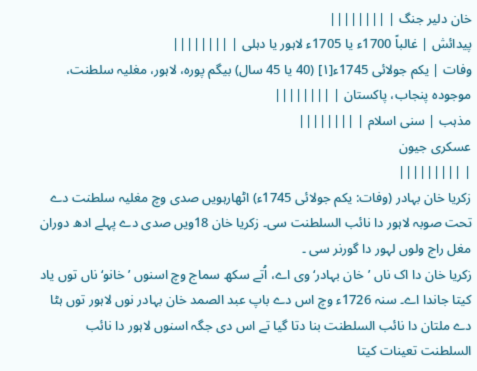خان دلیر جنگ | ||||||||
پیدائش | غالباً 1700ء یا 1705ء لاہور یا دہلی | ||||||||
وفات | یکم جولائی 1745ء[۱] (40 یا 45 سال) بیگم پورہ، لاہور، مغلیہ سلطنت، موجودہ پنجاب، پاکستان | ||||||||
مذہب | سنی اسلام | ||||||||
عسکری جیون
| |||||||||
زکریا خان بہادر (وفات: یکم جولائی 1745ء) اٹھارہويں صدی وچ مغلیہ سلطنت دے تحت صوبہ لاہور دا نائب السلطنت سی۔ زکریا خان 18ویں صدی دے پہلے ادھ دوران مغل راج ولوں لہور دا گورنر سی ۔
زکریا خان دا اک ناں ’خان بہادر‘ وی اے، اُتے سکھ سماج وچ اسنوں ’خانو‘ ناں توں یاد کيتا جاندا اے۔ سنہ 1726ء وچ اس دے باپ عبد الصمد خان بہادر نوں لاہور توں ہٹا دے ملتان دا نائب السلطنت بنا دتا گیا تے اس دی جگہ اسنوں لاہور دا نائب السلطنت تعینات کيتا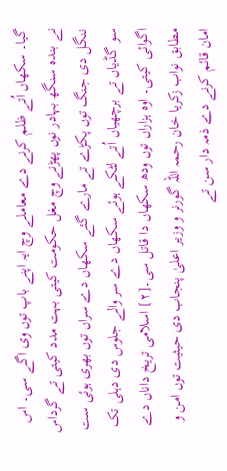گیا۔ سکھاں اُتے ظلم کرنے دے معاملے وچ ایہ اپنے باپ توں وی اگے سی۔ اس نے بندہ سنگھ بہادر نوں پھڑنے وچ مغل حکومت کیتی بہت مدد کيتی تے گرداس ننگل دی جنگ توں پکڑے تے مارے گئے سکھاں دے سراں توں بھری ہوئی ست سو گڈیاں تے برچھیاں اُتے لٹکے ہوئے سکھاں دے سر والے جلوس دی دہلی تک اگوائی کیتی۔ اوہ ہزاراں توں ودھ سکھاں دا قاتل سی۔[۲] اسلامی تریخ داناں دے مطابق نواب زکریا خان رحمہ اللہ گورنر و وزیر اعلیٰ پنجاب دی حیثیت توں امن و امان قائم کرنے دے ذمہ دار سن تے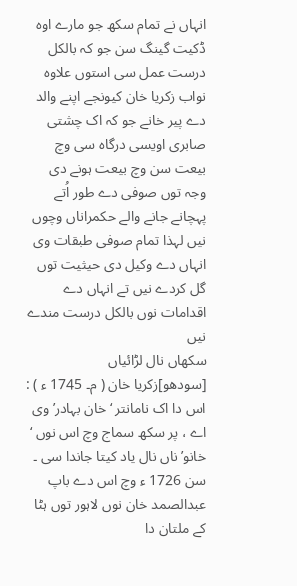انہاں نے تمام سکھ جو مارے اوہ ڈکیت گینگ سن جو کہ بالکل درست عمل سی استوں علاوہ نواب زکریا خان کیونجے اپنے والد دے پیر خانے جو کہ اک چشتی صابری اویسی درگاہ سی وچ بیعت سن وچ بیعت ہونے دی وجہ توں صوفی دے طور اُتے پہچانے جانے والے حکمراناں وچوں نيں لہذا تمام صوفی طبقات وی انہاں دے وکیل دی حیثیت توں گل کردے نيں تے انہاں دے اقدامات نوں بالکل درست مندے نيں
سکھاں نال لڑائیاں
[سودھو]زکریا خان ( م۔ 1745 ء ) : اس دا اک نامانتر ‘ خان بہادر’ وی اے ، پر سکھ سماج وچ اس نوں ‘ خانو’ ناں نال یاد کیتا جاندا سی ۔ سن 1726 ء وچ اس دے باپ عبدالصمد خان نوں لاہور توں ہٹا کے ملتان دا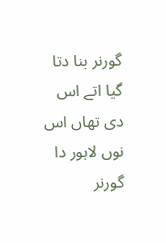گورنر بنا دتا گیا اتے اس دی تھاں اس نوں لاہور دا گورنر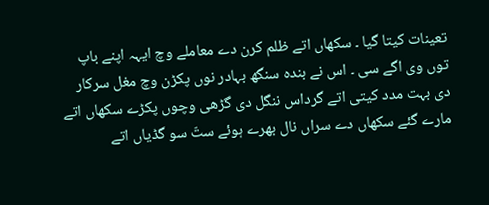تعینات کیتا گیا ۔ سکھاں اتے ظلم کرن دے معاملے وچ ایہہ اپنے باپ توں وی اگے سی ۔ اس نے بندہ سنگھ بہادر نوں پکڑن وچ مغل سرکار دی بہت مدد کیتی اتے گرداس ننگل دی گڑھی وچوں پکڑے سکھاں اتے مارے گئے سکھاں دے سراں نال بھرے ہوئے ستّ سو گڈیاں اتے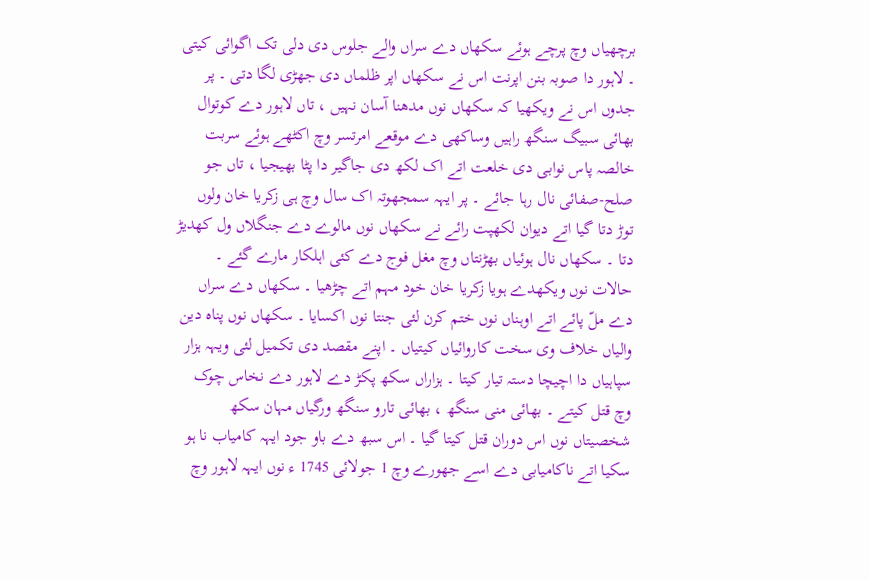برچھیاں وچ پرچے ہوئے سکھاں دے سراں والے جلوس دی دلی تک اگوائی کیتی ۔ لاہور دا صوبہ بنن اپرنت اس نے سکھاں اپر ظلماں دی جھڑی لگا دتی ۔ پر جدوں اس نے ویکھیا کہ سکھاں نوں مدھنا آسان نہیں ، تاں لاہور دے کوتوال بھائی سبیگ سنگھ راہیں وساکھی دے موقعے امرتسر وچ اکٹھے ہوئے سربت خالصہ پاس نوابی دی خلعت اتے اک لکھ دی جاگیر دا پٹا بھیجیا ، تاں جو صلح-صفائی نال رہا جائے ۔ پر ایہہ سمجھوتہ اک سال وچ ہی زکریا خان ولوں توڑ دتا گیا اتے دیوان لکھپت رائے نے سکھاں نوں مالوے دے جنگلاں ول کھدیڑ دتا ۔ سکھاں نال ہوئیاں بھڑنتاں وچ مغل فوج دے کئی اہلکار مارے گئے ۔ حالات نوں ویکھدے ہویا زکریا خان خود مہم اتے چڑھیا ۔ سکھاں دے سراں دے ملّ پائے اتے اوہناں نوں ختم کرن لئی جنتا نوں اکسایا ۔ سکھاں نوں پناہ دین والیاں خلاف وی سخت کاروائیاں کیتیاں ۔ اپنے مقصد دی تکمیل لئی ویہہ ہزار سپاہیاں دا اچیچا دستہ تیار کیتا ۔ ہزاراں سکھ پکڑ دے لاہور دے نخاس چوک وچ قتل کیتے ۔ بھائی منی سنگھ ، بھائی تارو سنگھ ورگیاں مہان سکھ شخصیتاں نوں اس دوران قتل کیتا گیا ۔ اس سبھ دے باو جود ایہہ کامیاب نا ہو سکیا اتے ناکامیابی دے اسے جھورے وچ 1 جولائی 1745 ء نوں ایہہ لاہور وچ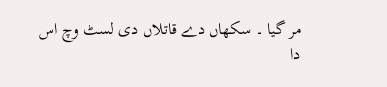مر گیا ۔ سکھاں دے قاتلاں دی لسٹ وچ اس دا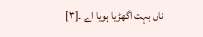ناں بہت اگھڑیا ہویا اے ۔[۳]